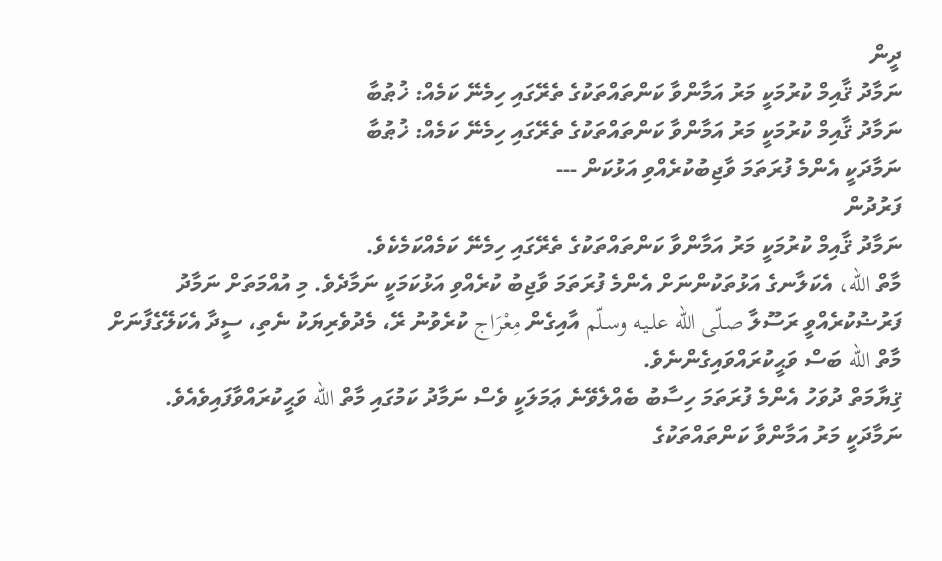ދީން
ނަމާދު ޤާއިމް ކުރުމަކީ މަރު އަމާންވާ ކަންތައްތަކުގެ ތެރޭގައި ހިމެނޭ ކަމެއް: ޚުޠުބާ
ނަމާދު ޤާއިމް ކުރުމަކީ މަރު އަމާންވާ ކަންތައްތަކުގެ ތެރޭގައި ހިމެނޭ ކަމެއް: ޚުޠުބާ
ނަމާދަކީ އެންމެ ފުރަތަމަ ވާޖިބުކުރެއްވި އަޅުކަން ---
ފަރުދުން
ނަމާދު ޤާއިމް ކުރުމަކީ މަރު އަމާންވާ ކަންތައްތަކުގެ ތެރޭގައި ހިމެނޭ ކަމެއްކަމެކެވެ.
މާތް الله، އެކަލާނގެ އަޅުތަކުންނަށް އެންމެ ފުރަތަމަ ވާޖިބު ކުރެއްވި އަޅުކަމަކީ ނަމާދެވެ. މި އުއްމަތަށް ނަމާދު ފަރުޟުކުރެއްވީ ރަސޫލާ صـلّى الله علـيـه وسـلّم އާއިގެން مِعْرَاج ކުރެވުނު ރޭ، މެދުވެރިޔަކު ނެތި، ސީދާ އެކަލޭގެފާނަށް މާތް الله ބަސް ވަޙީކުރައްވައިގެންނެވެ.
ޤިޔާމަތް ދުވަހު އެންމެ ފުރަތަމަ ހިސާބު ބެއްލެވޭނެ ޢަމަލަކީ ވެސް ނަމާދު ކަމުގައި މާތް الله ވަޙީކުރައްވާފައިވެއެވެ.
ނަމާދަކީ މަރު އަމާންވާ ކަންތައްތަކުގެ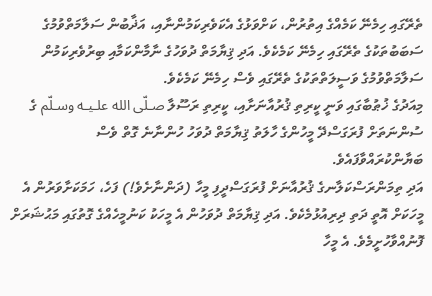ތެރޭގައި ހިމެނޭ ކަމެއްގެ އިތުރުން، ކަށްވަޅުގެ އެކަވެރިކަމުންނާއި، އަޛާބުން ސަލާމަތްވުމުގެ ސަބަބުތަކުގެ ތެރޭގައި ހިމެނޭ ކަމެކެވެ. އަދި ޤިޔާމަތް ދުވަހުގެ ނާމާންކަމާއި ބިރުވެރިކަމުން ސަލާމަތްވުމުގެ ވަސީލަތްތަކުގެ ތެރޭގައި ވެސް ހިމެނޭ ކަމެކެވެ.
މިއަދުގެ ޚުޠުބާގައި ވަނީ ކީރިތި ޤުރުއާނަށާއި، ކީރިތި ރަސޫލާ صـلّى الله علـيـه وسـلّم ގެ ސުންނަތަށް ފުރަގަސްދޭ މީހުންގެ ހާލަތު ޤިޔާމަތް ދުވަހު ހުންނާނެ ގޮތް ވެސް ބަޔާންކުރައްވާފައެވެ.
އަދި ތިމަންރަސްކަލާނގެ ޤުރުއާނަށް ފުރަގަސްދީފި މީހާ (ދަންނާށެވެ!) ފަހެ، ހަމަކަށާވަރުން އެ މީހަކަށް އޮތީ ދަތި ދިރިއުޅުމެކެވެ. އަދި ޤިޔާމަތް ދުވަހުން އެ މީހަކު ކަނުމީހެއްގެ ގޮތުގައި މަޙުޝަރަށް ފޮނުއްވާހުށީމެވެ. އެ މީހާ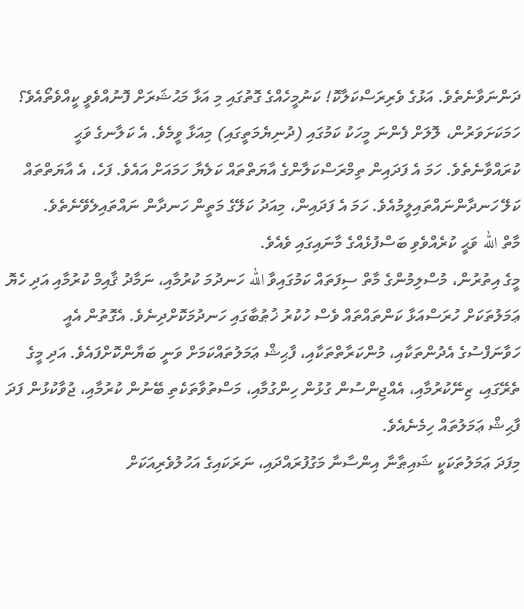ދަންނަވާނެތެވެ. އަޅުގެ ވެރިރަސްކަލާކޮ! ކަނުމީހެއްގެ ގޮތުގައި މި އަޅާ މަޙުޝަރަށް ފޮނުއްވެވީ ކީއްވެތޯއެވެ؟ ހަމަކަށަވަރުން، ލޮލަށް ފެންނަ މީހަކު ކަމުގައި (ދުނިޔެމަތީގައި) މިއަޅާ ވީމެވެ. އެ ކަލާނގެ ވަޙީ ކުރައްވާނެތެވެ. ހަމަ އެ ފަދައިން ތިމްރަސްކަލާންގެ އާޔަތްތައް ކަލެޔާ ހަމައަށް އައެވެ. ފަހެ، އެ އާޔަތްތައް ކަލޭ ހަނދާންނައްތައިލީމުއެވެ. ހަމަ އެ ފަދައިން، މިއަދު ކަލޭގެ މަތީން ހަނދާން ނައްތައިލެވޭނެތެވެ.
މާތް الله ވަޙީ ކުރެއްވެވި ބަސްފުޅެއްގެ މާނައިގައި ވެއެވެ.
މީގެ އިތުރުން، މުސްލިމުންގެ މާތް ސިފަތައް ކަމުގައިވާ الله ހަނދުމަ ކުރުމާއި، ނަމާދު ޤާއިމް ކުރުމާއި އަދި ހެޔޮ ޢަމަލުތަކަށް ހުރަސްއަޅާ ކަންތައްތައް ވެސް ހުކުރު ޚުޠުބާގައި ހަނދުމަކޮށްދިނެވެ. އެގޮތުން އެއީ ހަވާނަފްސުގެ އެދުންތަކާއި، މުންކަރާތްތަކާއި، ފާޙިޝް ޢަމަލުތައްކަމަށް ވަނީ ބަޔާންކޮށްފައެވެ. އަދި މީގެ ތެރޭގައި، ޒިނޭކުރުމާއި، އެއްޖިންސުން ގުޅުން ހިންގުމާއި، މަސްތުވާތަކެތި ބޭނުން ކުރުމާއި، ޖުވާކުޅުން ފަދަ ފާޙިޝް ޢަމަލުތައް ހިމެނެއެވެ.
މިފަދަ ޢަމަލުތަކަކީ ޝައިޠާނާ އިންސާނާ މަގުފުރައްދައި، ނަރަކައިގެ އަހުލުވެރިއަކަށް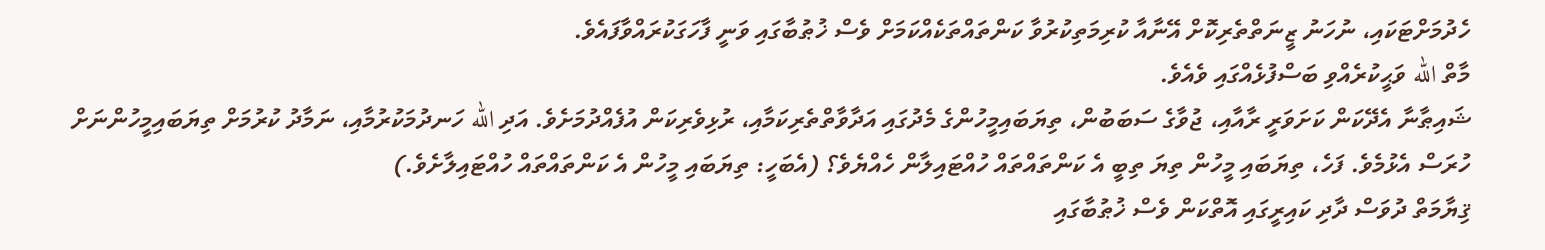ހެދުމަށްޓަކައި، ނުހަނު ޒީނަތްތެރިކޮށް އޭނާއާ ކުރިމަތިކުރުވާ ކަންތައްތަކެއްކަމަށް ވެސް ޚުޠުބާގައި ވަނީ ފާހަގަކުރައްވާފައެވެ.
މާތް الله ވަޙީކުރެއްވި ބަސްފުޅެއްގައި ވެއެވެ.
ޝައިޠާނާ އެދޭކަން ކަށަވަރީ ރާއާއި، ޖުވާގެ ސަބަބުން، ތިޔަބައިމީހުންގެ މެދުގައި އަދާވާތްތެރިކަމާއި، ރުޅިވެރިކަން އުފެއްދުމަށެވެ. އަދި الله ހަނދުމަކުރުމާއި، ނަމާދު ކުރުމަށް ތިޔަބައިމީހުންނަށް ހުރަސް އެޅުމެވެ. ފަހެ، ތިޔަބައި މީހުން ތިޔަ ތިބީ އެ ކަންތައްތައް ހުއްޓައިލާން ހެއްޔެވެ؟ (އެބަހީ: ތިޔަބައި މީހުން އެ ކަންތައްތައް ހުއްޓައިލާށެވެ.)
ޤިޔާމަތް ދުވަސް ދާދި ކައިރީގައި އޮތްކަން ވެސް ޚުޠުބާގައި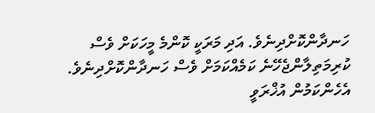ހަނދާންކޮށްދިނެވެ. އަދި މަރަކީ ކޮންމެ މީހަކަށް ވެސް ކުރިމަތިލާންޖެހޭނެ ކަމެއްކަމަށް ވެސް ހަނދާންކޮށްދިނެވެ.
އެހެންކަމުން އުޚްރަވީ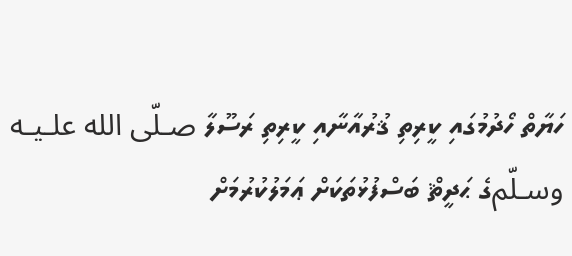ހަޔާތް ހޯދުމުގައި ކީރިތި ޤުރުއާނާއި ކީރިތި ރަސޫލާ صـلّى الله علـيـه وسـلّمގެ ޙަދީޘް ބަސްފުޅުތަކަށް ޢަމަލުކުރުމަށް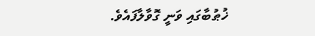ޚުޠުބާގައި ވަނީ ގޮވާލާފައެވެ.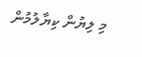މި ލިޔުން ކިޔާލުމުން